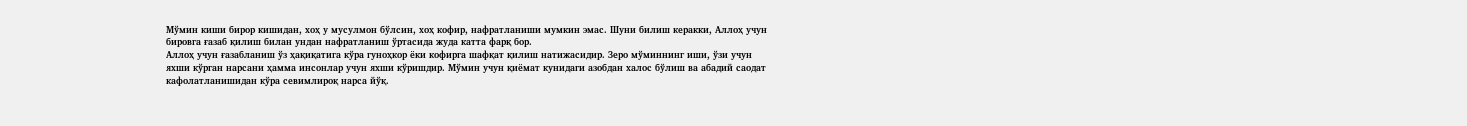Мўмин киши бирор кишидан, хоҳ у мусулмон бўлсин, хоҳ кофир, нафратланиши мумкин эмас. Шуни билиш керакки, Аллоҳ учун бировга ғазаб қилиш билан ундан нафратланиш ўртасида жуда катта фарқ бор.
Аллоҳ учун ғазабланиш ўз ҳақиқатига кўра гуноҳкор ёки кофирга шафқат қилиш натижасидир. Зеро мўминнинг иши, ўзи учун яхши кўрган нарсани ҳамма инсонлар учун яхши кўришдир. Мўмин учун қиёмат кунидаги азобдан халос бўлиш ва абадий саодат кафолатланишидан кўра севимлироқ нарса йўқ.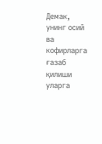Демак, унинг осий ва кофирларга ғазаб қилиши уларга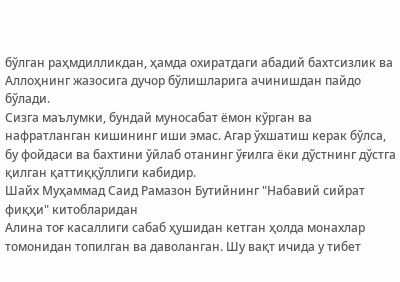бўлган раҳмдилликдан, ҳамда охиратдаги абадий бахтсизлик ва Аллоҳнинг жазосига дучор бўлишларига ачинишдан пайдо бўлади.
Сизга маълумки, бундай муносабат ёмон кўрган ва нафратланган кишининг иши эмас. Агар ўхшатиш керак бўлса, бу фойдаси ва бахтини ўйлаб отанинг ўғилга ёки дўстнинг дўстга қилган қаттиққўллиги кабидир.
Шайх Муҳаммад Саид Рамазон Бутийнинг "Набавий сийрат фиқҳи" китобларидан
Алина тоғ касаллиги сабаб ҳушидан кетган ҳолда монахлар томонидан топилган ва даволанган. Шу вақт ичида у тибет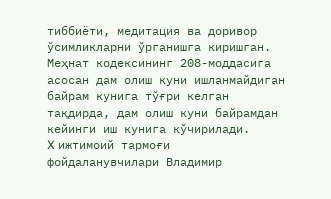тиббиёти, медитация ва доривор ўсимликларни ўрганишга киришган.
Меҳнат кодексининг 208-моддасига асосан дам олиш куни ишланмайдиган байрам кунига тўғри келган тақдирда, дам олиш куни байрамдан кейинги иш кунига кўчирилади.
X ижтимоий тармоғи фойдаланувчилари Владимир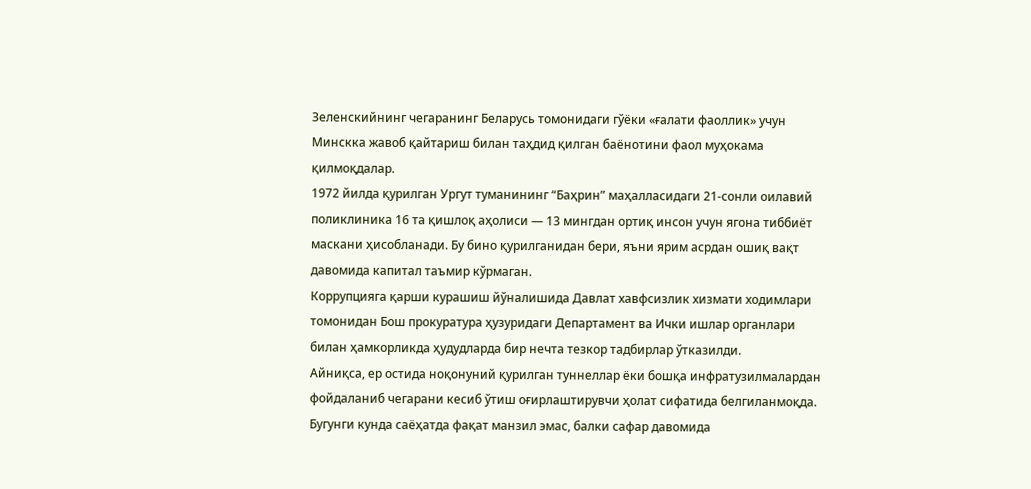Зеленскийнинг чегаранинг Беларусь томонидаги гўёки «ғалати фаоллик» учун Минскка жавоб қайтариш билан таҳдид қилган баёнотини фаол муҳокама қилмоқдалар.
1972 йилда қурилган Ургут туманининг “Баҳрин” маҳалласидаги 21-сонли оилавий поликлиника 16 та қишлоқ аҳолиси — 13 мингдан ортиқ инсон учун ягона тиббиёт маскани ҳисобланади. Бу бино қурилганидан бери, яъни ярим асрдан ошиқ вақт давомида капитал таъмир кўрмаган.
Коррупцияга қарши курашиш йўналишида Давлат хавфсизлик хизмати ходимлари томонидан Бош прокуратура ҳузуридаги Департамент ва Ички ишлар органлари билан ҳамкорликда ҳудудларда бир нечта тезкор тадбирлар ўтказилди.
Айниқса, ер остида ноқонуний қурилган туннеллар ёки бошқа инфратузилмалардан фойдаланиб чегарани кесиб ўтиш оғирлаштирувчи ҳолат сифатида белгиланмоқда.
Бугунги кунда саёҳатда фақат манзил эмас, балки сафар давомида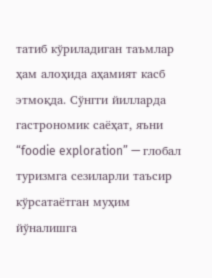татиб кўриладиган таъмлар ҳам алоҳида аҳамият касб этмоқда. Сўнгги йилларда гастрономик саёҳат, яъни “foodie exploration” — глобал туризмга сезиларли таъсир кўрсатаётган муҳим йўналишга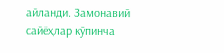айланди. Замонавий сайёҳлар кўпинча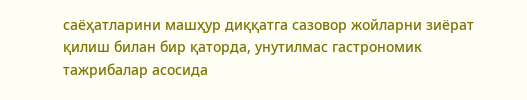саёҳатларини машҳур диққатга сазовор жойларни зиёрат қилиш билан бир қаторда, унутилмас гастрономик тажрибалар асосида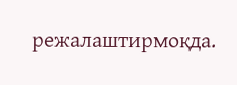режалаштирмоқда.